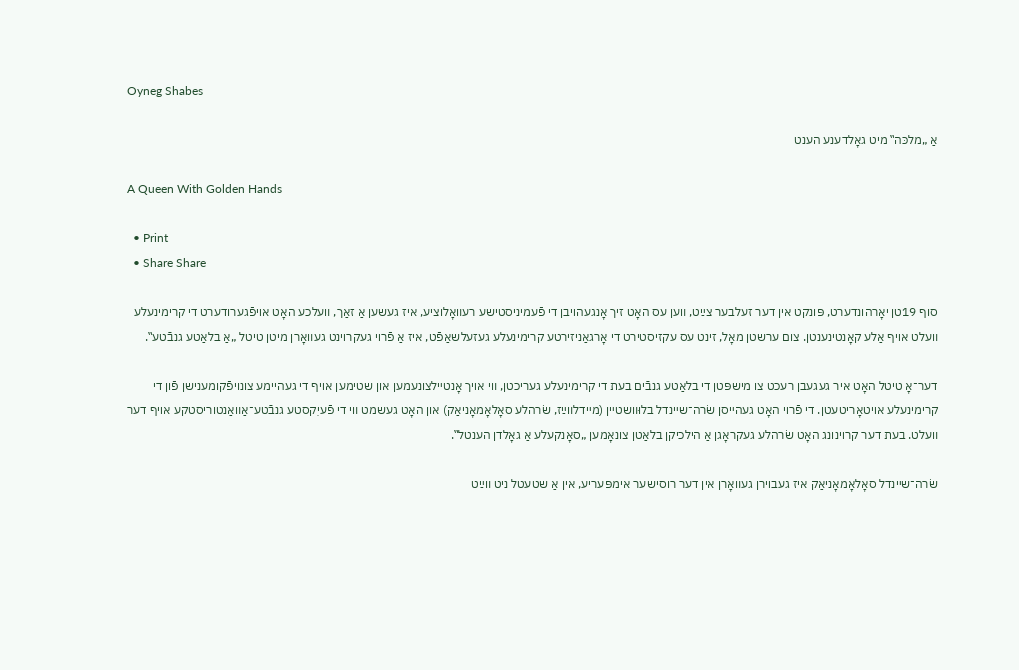Oyneg Shabes

אַ „מלכּה‟ מיט גאָלדענע הענט

A Queen With Golden Hands

  • Print
  • Share Share

סוף 19טן יאָרהונדערט, פּונקט אין דער זעלבער צײַט, װען עס האָט זיך אָנגעהױבן די פֿעמיניסטישע רעװאָלוציע, איז געשען אַ זאַך, װעלכע האָט אױפֿגערודערט די קרימינעלע װעלט אױף אַלע קאָנטינענטן. צום ערשטן מאָל, זינט עס עקזיסטירט די אָרגאַניזירטע קרימינעלע געזעלשאַפֿט, איז אַ פֿרױ געקרױנט געװאָרן מיטן טיטל „אַ בלאַטע גנבֿטע‟.

דער־אָ טיטל האָט איר געגעבן רעכט צו מישפּטן די בלאַטע גנבֿים בעת די קרימינעלע געריכטן, װי אױך אָנטײלצונעמען און שטימען אױף די געהיימע צונויפֿקומענישן פֿון די קרימינעלע אױטאָריטעטן. די פֿרױ האָט געהײסן שׂרה־שײנדל בלוּװשטײן (מײדלװײַז, שׂרהלע סאָלאָמאָניאַק) און האָט געשמט װי די פֿעיִקסטע גנבֿטע־אַװאַנטוריסטקע אױף דער װעלט. בעת דער קרױנונג האָט שׂרהלע געקראָגן אַ הילכיקן בלאַטן צונאָמען „סאָנקעלע אַ גאָלדן הענטל‟.

שׂרה־שײנדל סאָלאָמאָניאַק איז געבױרן געװאָרן אין דער רוסישער אימפּעריע, אין אַ שטעטל ניט װײַט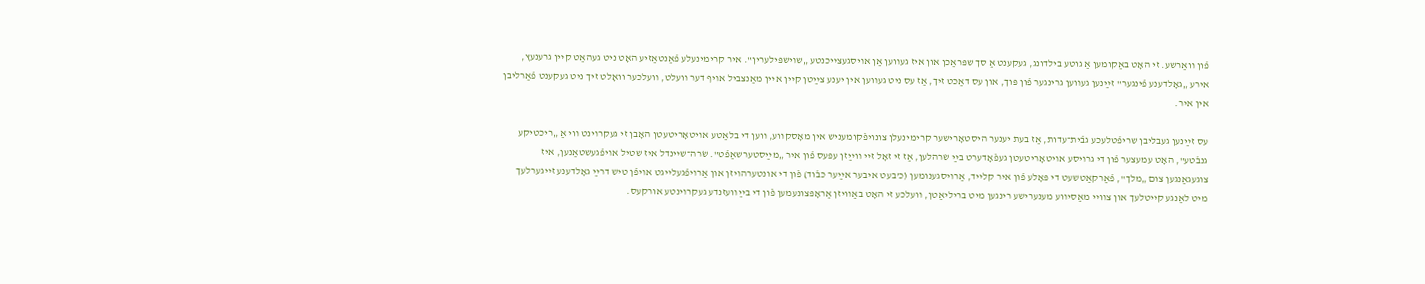פֿון װאַרשע. זי האָט באַקומען אַ גוטע בילדונג, געקענט אַ סך שפּראַכן און איז געװען אַן אױסגעצײכנטע „שױשפּילערין‟. איר קרימינעלע פֿאַנטאַזיע האָט ניט געהאַט קײן גרענעץ, אירע „גאָלדענע פֿינגער‟ זײַנען געװען גרינגער פֿון פּוך, און עס דאַכט זיך, אַז עס ניט געװען אין יענע צײַטן קײן אײן מאַנצביל אױף דער װעלט, װעלכער וואָלט זיך ניט געקענט פֿאַרליבן אין איר.

עס זײַנען געבליבן שריפֿטלעכע גבֿית־עדות, אַז בעת יענער היסטאָרישער קרימינעלן צונויפֿקומעניש אין מאָסקװע, װען די בלאַטע אױטאָריטעטן האָבן זי געקרױנט װי אַ „ריכטיקע גנבֿטע‟, האָט עמעצער פֿון די גרױסע אױטאָריטעטן געפֿאָדערט בײַ שׂרהלען, אַז זי זאָל זײ װײַזן עפּעס פֿון איר „מײַסטערשאַפֿט‟. שׂרה־שײנדל איז שטיל אױפֿגעשטאַנען, איז צוגעגאַנגען צום „מלך‟, פֿאַרקאַטשעט די פּאָלע פֿון איר קלײד, אַרױסגענומען (כ’בעט איבער אײַער כּבֿוד) פֿון די אונטערהױזן און אַרױפֿגעלײגט אױפֿן טיש דרײַ גאָלדענע זײגערלעך מיט לאַנגע קײטלעך און צװײ מאַסיװע מענערישע רינגען מיט בריליאַטן, װעלכע זי האָט באַװיזן אַראָפּצונעמען פֿון די בײַװעזנדע געקרױנטע אורקעס.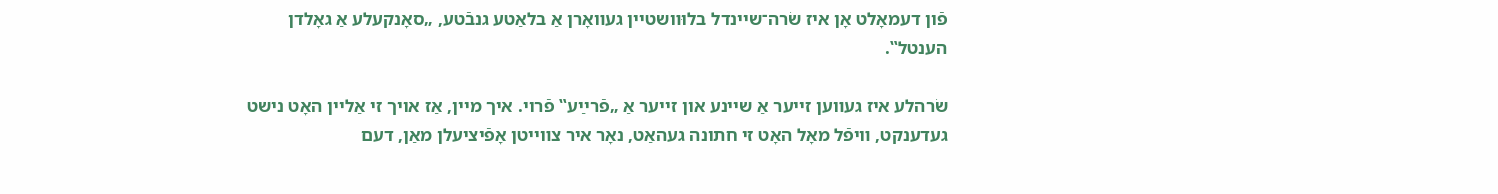פֿון דעמאָלט אָן איז שׂרה־שײנדל בלוּװשטײן געװאָרן אַ בלאַטע גנבֿטע, „סאָנקעלע אַ גאָלדן הענטל‟.

שׂרהלע איז געװען זײער אַ שײנע און זײער אַ „פֿרײַע‟ פֿרױ. איך מײן, אַז אױך זי אַלײן האָט נישט געדענקט, װיפֿל מאָל האָט זי חתונה געהאַט, נאָר איר צװײטן אָפֿיציעלן מאַן, דעם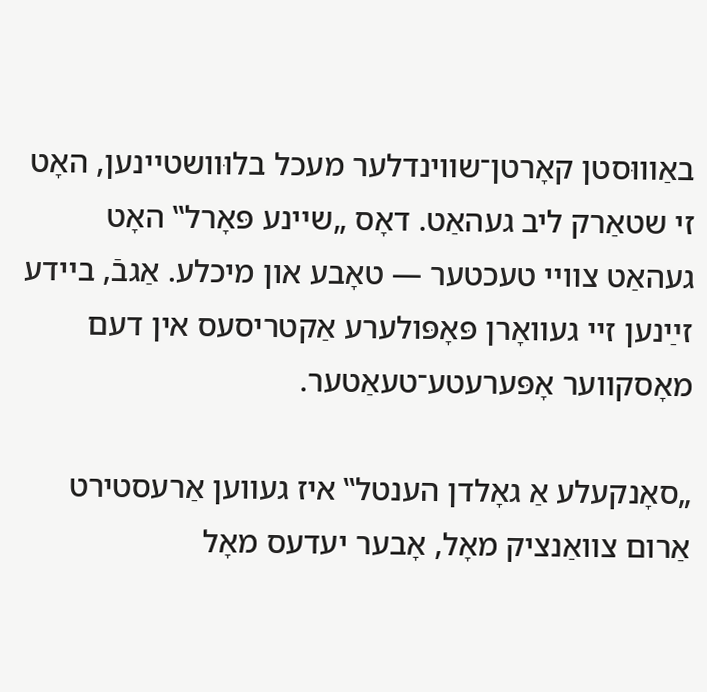באַװוּסטן קאָרטן־שװינדלער מעכל בלוּװשטײנען, האָט זי שטאַרק ליב געהאַט. דאָס „שײנע פּאָרל‟ האָט געהאַט צװײ טעכטער — טאָבע און מיכלע. אַגבֿ, בײדע זײַנען זיי געװאָרן פּאָפּולערע אַקטריסעס אין דעם מאָסקװער אָפּערעטע־טעאַטער.

„סאָנקעלע אַ גאָלדן הענטל‟ איז געװען אַרעסטירט אַרום צװאַנציק מאָל, אָבער יעדעס מאָל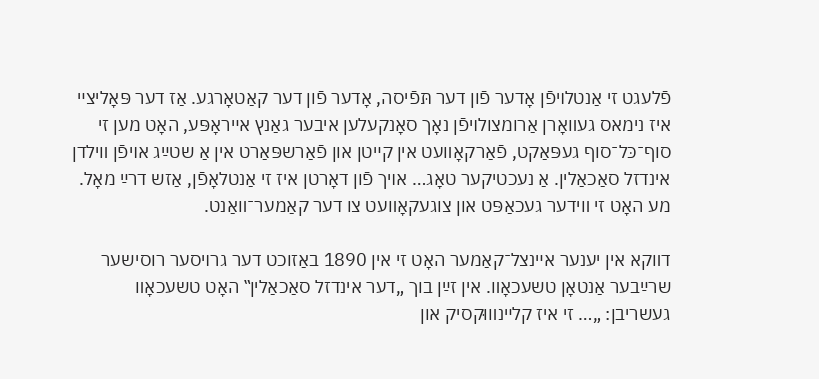פֿלעגט זי אַנטלױפֿן אָדער פֿון דער תּפֿיסה, אָדער פֿון דער קאַטאָרגע. אַז דער פּאָליצײ איז נימאס געװאָרן אַרומצולױפֿן נאָך סאָנקעלען איבער גאַנץ אײראָפּע, האָט מען זי סוף־כּל־סוף געפּאַקט, פֿאַרקאָװעט אין קײטן און פֿאַרשפּאַרט אין אַ שטײַג אױפֿן װילדן אינדזל סאַכאַלין. אַ נעכטיקער טאָג… אױך פֿון דאָרטן איז זי אַנטלאָפֿן, אַזש דרײַ מאָל. מע האָט זי װידער געכאַפּט און צוגעקאָװעט צו דער קאַמער־װאַנט.

דװקא אין יענער אײנצל־קאַמער האָט זי אין 1890 באַזוכט דער גרױסער רוסישער שרײַבער אַנטאָן טשעכאָװ. אין זײַן בוך „דער אינדזל סאַכאַלין‟ האָט טשעכאָװ געשריבן: „… זי איז קלײנװוּקסיק און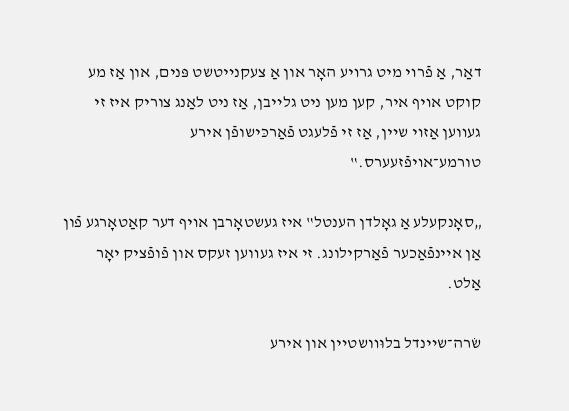דאַר, אַ פֿרױ מיט גרױע האָר און אַ צעקנײטשט פּנים, און אַז מע קוקט אױף איר, קען מען ניט גלײבן, אַז ניט לאַנג צוריק איז זי געװען אַזױ שײן, אַז זי פֿלעגט פֿאַרכּישופֿן אירע טורמע־אױפֿזעערס.‟

„סאָנקעלע אַ גאָלדן הענטל‟ איז געשטאָרבן אױף דער קאַטאָרגע פֿון אַן אײנפֿאַכער פֿאַרקילונג. זי איז געװען זעקס און פֿופֿציק יאָר אַלט.

שׂרה־שײנדל בלוּװשטײן און אירע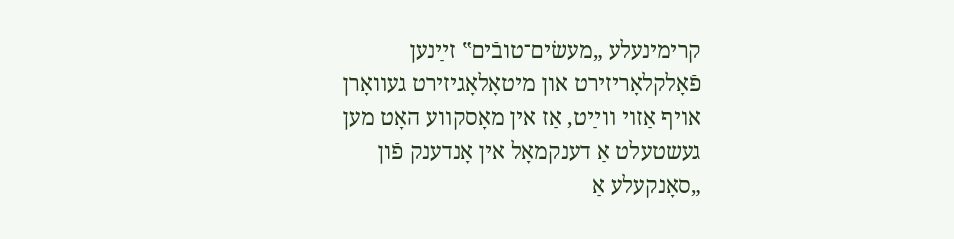קרימינעלע „מעשׂים־טובֿים‟ זײַנען פֿאָלקלאָריזירט און מיטאָלאָגיזירט געװאָרן אױף אַזױ װײַט, אַז אין מאָסקװע האָט מען געשטעלט אַ דענקמאָל אין אָנדענק פֿון „סאָנקעלע אַ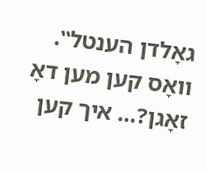גאָלדן הענטל‟. װאָס קען מען דאָ זאָגן?… איך קען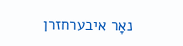נאָר איבערחזרן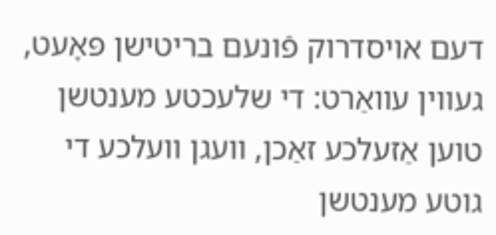דעם אויסדרוק פֿונעם בריטישן פּאָעט, געװין עװאַרט: די שלעכטע מענטשן טוען אַזעלכע זאַכן, װעגן װעלכע די גוטע מענטשן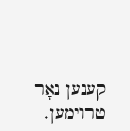קענען נאָר טרױמען.